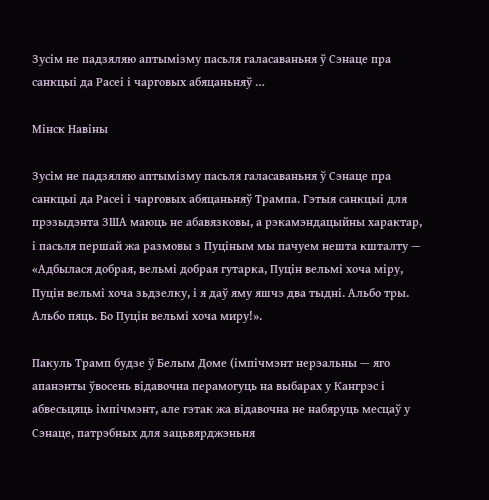Зусім не падзяляю аптымізму пасьля галасаваньня ў Сэнаце пра санкцыі да Расеі і чарговых абяцаньняў …

Мінск Навіны

Зусім не падзяляю аптымізму пасьля галасаваньня ў Сэнаце пра санкцыі да Расеі і чарговых абяцаньняў Трампа. Гэтыя санкцыі для прэзыдэнта ЗША маюць не абавязковы, а рэкамэндацыйны характар, і пасьля першай жа размовы з Пуціным мы пачуем нешта кшталту — «Адбылася добрая, вельмі добрая гутарка, Пуцін вельмі хоча міру, Пуцін вельмі хоча зьдзелку, і я даў яму яшчэ два тыдні. Альбо тры. Альбо пяць. Бо Пуцін вельмі хоча миру!».

Пакуль Трамп будзе ў Белым Доме (імпічмэнт нерэальны — яго апанэнты ўвосень відавочна перамогуць на выбарах у Кангрэс і абвесьцяць імпічмэнт, але гэтак жа відавочна не набяруць месцаў у Сэнаце, патрэбных для зацьвярджэньня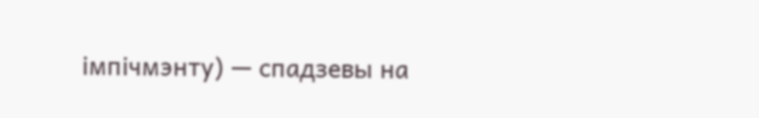імпічмэнту) — спадзевы на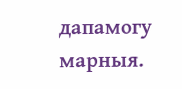дапамогу марныя.